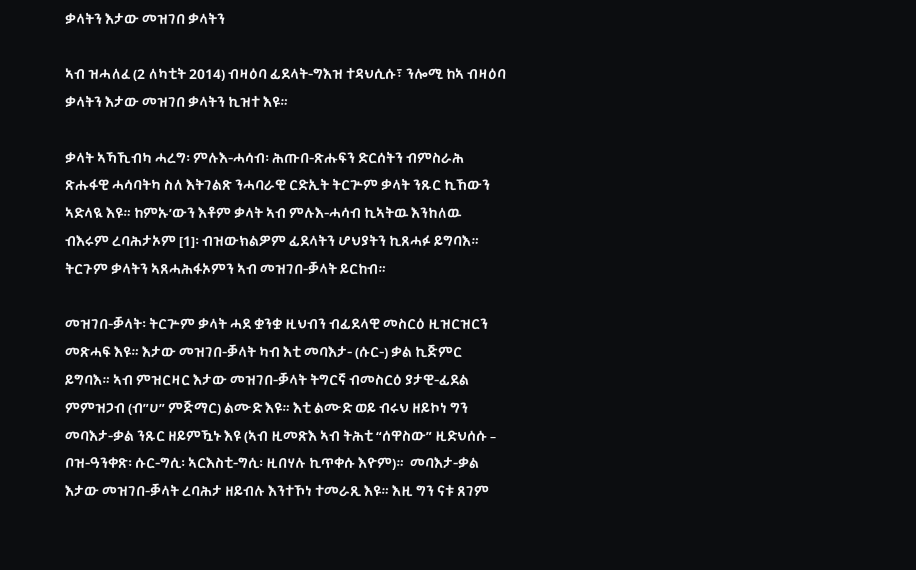ቃላትን እታው መዝገበ ቃላትን

ኣብ ዝሓለፈ (2 ለካቲት 2014) ብዛዕባ ፊደላት-ግእዝ ተዳህሲሱ፣ ንሎሚ ከኣ ብዛዕባ ቃላትን እታው መዝገበ ቃላትን ኪዝተ እዩ።

ቃላት ኣኻኺብካ ሓረግ፡ ምሉእ-ሓሳብ፡ ሕጡበ-ጽሑፍን ድርሰትን ብምስራሕ ጽሑፋዊ ሓሳባትካ ስለ እትገልጽ ንሓባራዊ ርድኢት ትርጕም ቃላት ንጹር ኪኸውን ኣድላዪ እዩ። ከምኡ’ውን እቶም ቃላት ኣብ ምሉእ-ሓሳብ ኪኣትዉ እንከለዉ ብእሩም ረባሕታኦም [1]፡ ብዝውክልዎም ፊደላትን ሆህያትን ኪጸሓፉ ይግባእ። ትርጉም ቃላትን ኣጸሓሕፋኦምን ኣብ መዝገበ-ቓላት ይርከብ።

መዝገበ-ቓላት፡ ትርጕም ቃላት ሓደ ቋንቋ ዚህብን ብፊደላዊ መስርዕ ዚዝርዝርን መጽሓፍ እዩ። እታው መዝገበ-ቓላት ካብ እቲ መባእታ- (ሱር-) ቃል ኪጅምር ይግባእ። ኣብ ምዝርዛር እታው መዝገበ-ቓላት ትግርኛ ብመስርዕ ያታዊ-ፊደል ምምዝጋብ (ብ”ሀ” ምጅማር) ልሙድ እዩ። እቲ ልሙድ ወይ ብሩህ ዘይኮነ ግን መባእታ-ቃል ንጹር ዘይምዃኑ እዩ (ኣብ ዚመጽእ ኣብ ትሕቲ “ሰዋስው” ዚድህሰሱ – ቦዝ-ዓንቀጽ፡ ሱር-ግሲ፡ ኣርእስቲ-ግሲ፡ ዚበሃሉ ኪጥቀሱ እዮም)።  መባእታ-ቃል እታው መዝገበ-ቓላት ረባሕታ ዘይብሉ እንተኾነ ተመራጺ እዩ። እዚ ግን ናቱ ጸገም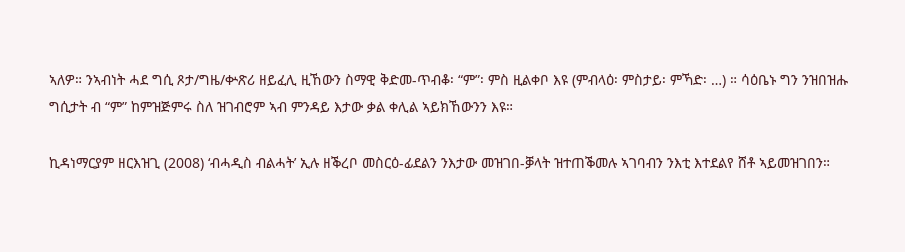ኣለዎ። ንኣብነት ሓደ ግሲ ጾታ/ግዜ/ቍጽሪ ዘይፈሊ ዚኸውን ስማዊ ቅድመ-ጥብቆ፡ “ም”፡ ምስ ዚልቀቦ እዩ (ምብላዕ፡ ምስታይ፡ ምኻድ፡ …) ። ሳዕቤኑ ግን ንዝበዝሑ ግሲታት ብ “ም” ከምዝጅምሩ ስለ ዝገብሮም ኣብ ምንዳይ እታው ቃል ቀሊል ኣይክኸውንን እዩ።

ኪዳነማርያም ዘርእዝጊ (2008) ‘ብሓዲስ ብልሓት’ ኢሉ ዘቕረቦ መስርዕ-ፊደልን ንእታው መዝገበ-ቓላት ዝተጠቕመሉ ኣገባብን ንእቲ እተደልየ ሸቶ ኣይመዝገበን።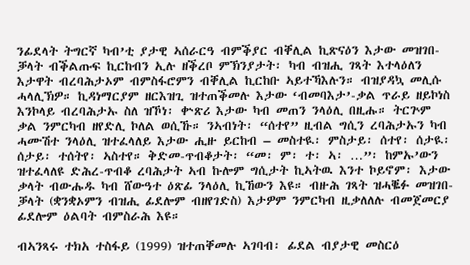ንፊደላት ትግርኛ ካብ’ቲ ያታዊ ኣሰራርዓ ብምቕያር ብቐሊል ኪጽናዕን እታው መዝገበ-ቓላት ብቕልጡፍ ኪርከብን ኢሉ ዘቕረቦ ምኽንያታት፡ ካብ ብዝሒ ገጻት እተላዕለን እታዋት ብረባሕታኦም ብምስፋሮምን ብቐሊል ኪርከቡ ኣይተኻእሉን። ብዝያዳኳ መሊሱ ሓላሊኽዎ። ኪዳነማርያም ዘርእዝጊ ዝተጠቕመሉ እታው ‘ብመባእታ’-ቃል ጥራይ ዘይኮነስ እንኮላይ ብረባሕታኡ ስለ ዝኾነ፡ ቍጽሪ እታው ካብ መጠን ንላዕሊ በዚሑ። ትርጕም ቃል ንምርካብ ዘየድሊ ኮለል ወሲኹ። ንኣብነት፡ “ሰተየ” ዚብል ግሲን ረባሕታኡን ካብ ሓሙሽተ ንላዕሊ ዝተፈላለይ እታው ሒዙ ይርከብ – መስተዪ፡ ምስታይ፡ ሰተየ፡ ሰታዪ፡ ሰታይ፡ ተሰትየ፡ ኣስተየ። ቅድመ-ጥብቆታት፡ “መ፡ ም፡ ተ፡ ኣ፡ …”፡ ከምኡ’ውን ዝተፈላለዩ ድሕረ-ጥብቆ ረባሕታት ኣብ ኩሎም ግሲታት ኪኣትዉ እንተ ኮይኖም፡ እታው ቃላት ብውሑዱ ካብ ሸውዓተ ዕጽፊ ንላዕሊ ኪኸውን እዩ። ብዙሕ ገጻት ዝሓቘፉ መዝገበ-ቓላት (ቋንቋኦምን ብዝሒ ፊደሎም ብዘየገድስ) እታዎም ንምርካብ ዚቃለለሉ ብመጀመርያ ፊደሎም ዕልባት ብምስራሕ እዩ።

ብኣንጻሩ ተክአ ተስፋይ (1999) ዝተጠቐመሉ ኣገባብ፡ ፊደል ብያታዊ መስርዕ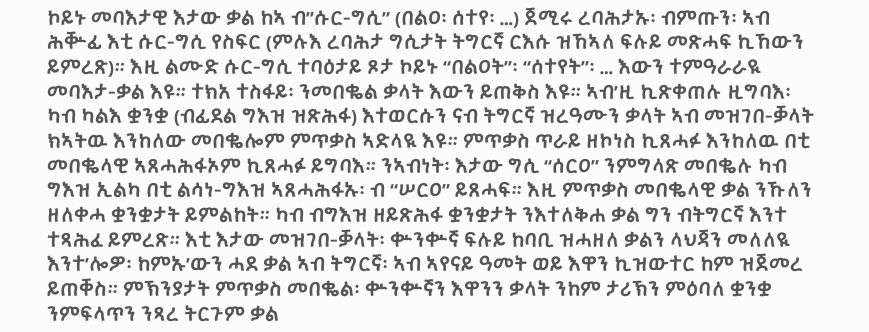ኮይኑ መባእታዊ እታው ቃል ከኣ ብ”ሱር-ግሲ” (በልዐ፡ ሰተየ፡ …) ጀሚሩ ረባሕታኡ፡ ብምጡን፡ ኣብ ሕቝፊ እቲ ሱር-ግሲ የስፍር (ምሉእ ረባሕታ ግሲታት ትግርኛ ርእሱ ዝኸኣለ ፍሉይ መጽሓፍ ኪኸውን ይምረጽ)። እዚ ልሙድ ሱር-ግሲ ተባዕታይ ጾታ ኮይኑ “በልዐት”፡ “ሰተየት”፡ … እውን ተምዓራራዪ መባእታ-ቃል እዩ። ተክአ ተስፋይ፡ ንመበቈል ቃላት እውን ይጠቅስ እዩ። ኣብ’ዚ ኪጽቀጠሉ ዚግባእ፡ ካብ ካልእ ቋንቋ (ብፊደል ግእዝ ዝጽሕፋ) እተወርሱን ናብ ትግርኛ ዝረዓሙን ቃላት ኣብ መዝገበ-ቓላት ክኣትዉ እንከለው መበቈሎም ምጥቃስ ኣድላዪ እዩ። ምጥቃስ ጥራይ ዘኮነስ ኪጸሓፉ እንከለዉ በቲ መበቈላዊ ኣጸሓሕፋኦም ኪጸሓፉ ይግባእ። ንኣብነት፡ እታው ግሲ “ሰርዐ” ንምግላጽ መበቈሉ ካብ ግእዝ ኢልካ በቲ ልሳነ-ግእዝ ኣጸሓሕፋኡ፡ ብ “ሠርዐ” ይጸሓፍ። እዚ ምጥቃስ መበቈላዊ ቃል ንኹለን ዘለቀሓ ቋንቋታት ይምልከት። ካብ ብግእዝ ዘይጽሕፋ ቋንቋታት ንእተለቅሐ ቃል ግን ብትግርኛ እንተ ተጻሕፈ ይምረጽ። እቲ እታው መዝገበ-ቓላት፡ ቍንቍኛ ፍሉይ ከባቢ ዝሓዘለ ቃልን ላህጃን መለለዪ እንተ’ሎዎ፡ ከምኡ’ውን ሓደ ቃል ኣብ ትግርኛ፡ ኣብ ኣየናይ ዓመት ወይ እዋን ኪዝውተር ከም ዝጀመረ ይጠቐስ። ምኽንያታት ምጥቃስ መበቈል፡ ቍንቍኛን እዋንን ቃላት ንከም ታሪኽን ምዕባለ ቋንቋ ንምፍላጥን ንጻረ ትርጉም ቃል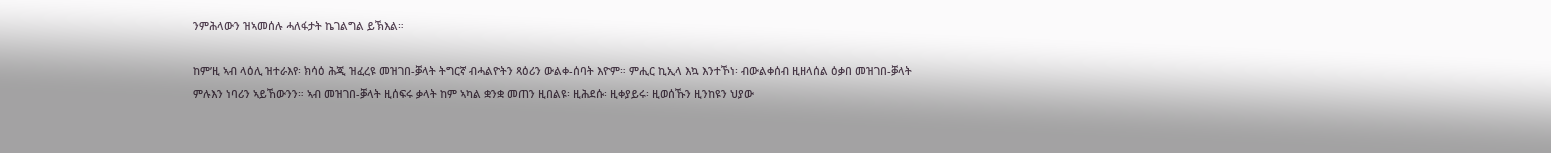ንምሕላውን ዝኣመሰሉ ሓለፋታት ኬገልግል ይኽእል።

ከም’ዚ ኣብ ላዕሊ ዝተራእየ፡ ክሳዕ ሕጂ ዝፈረዩ መዝገበ-ቓላት ትግርኛ ብሓልዮትን ጻዕሪን ውልቀ-ሰባት እዮም። ምሒር ኪኢላ እኳ እንተኾነ፡ ብውልቀሰብ ዚዘላሰል ዕቃበ መዝገበ-ቓላት ምሉእን ነባሪን ኣይኸውንን። ኣብ መዝገበ-ቓላት ዚሰፍሩ ቃላት ከም ኣካል ቋንቋ መጠን ዚበልዩ፡ ዚሕደሱ፡ ዚቀያይሩ፡ ዚወሰኹን ዚንከዩን ህያው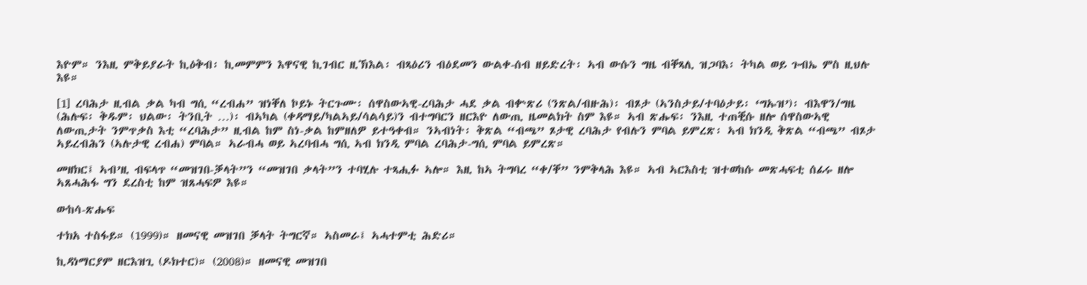እዮም። ንእዚ ምቅይያራት ኪዕቅብ፡ ኪመምምን እዋናዊ ኪገብር ዚኽእል፡ ብጻዕሪን ብዕደመን ውልቀ-ሰብ ዘይድረት፡ ኣብ ውሱን ግዜ ብቐጻሊ ዝጋባእ፡ ትካል ወይ ጉብኤ ምስ ዚህሉ እዩ።

[1] ረባሕታ ዚብል ቃል ካብ ግሲ “ረብሐ” ዝነቐለ ኮይኑ ትርጉሙ፡ ሰዋስውኣዊ-ረባሕታ ሓደ ቃል ብቍጽሪ (ንጽል/ብዙሕ)፡ ብጾታ (ኣንስታይ/ተባዕታይ፡ ‘ግኡዝ’)፡ ብእዋን/ግዜ (ሕሉፍ፡ ቅዱም፡ ህልው፡ ትንቢት …)፡ ብኣካል (ቀዳማይ/ካልኣይ/ሳልሳይ)ን ብተግባርን ዘርእዮ ለውጢ ዜመልክት ስም እዩ። ኣብ ጽሑፍ፡ ንእዚ ተጠቒሱ ዘሎ ሰዋስውኣዊ ለውጢታት ንምጥቃስ እቲ “ረባሕታ” ዚብል ከም ስነ-ቃል ከምዘለዎ ይተዓቀብ። ንኣብነት፡ ቅጽል “ብጫ” ጾታዊ ረባሕታ የብሉን ምባል ይምረጽ፡ ኣብ ክንዲ ቅጽል “ብጫ” ብጾታ ኣይረብሕን (ኣሉታዊ ረብሐ) ምባል። ኣራብሓ ወይ ኣረባብሓ ግሲ ኣብ ክንዲ ምባል ረባሕታ-ግሲ ምባል ይምረጽ።

መዘክር፤ ኣብ’ዚ ብፍላጥ “መዝገበ-ቓላት”ን “መዝገበ ቃላት”ን ተባሂሉ ተጻሒፉ ኣሎ። እዚ ከኣ ትግባረ “ቀ/ቐ” ንምቅላሕ እዩ። ኣብ ኣርእስቲ ዝተወከሱ መጽሓፍቲ ሰፊሩ ዘሎ ኣጸሓሕፋ ግን ደረስቲ ከም ዝጸሓፍዎ እዩ።

ውከሳ-ጽሑፍ

ተክአ ተስፋይ። (1999)። ዘመናዊ መዝገበ ቓላት ትግርኛ። ኣስመራ፤ ኣሓተምቲ ሕድሪ።

ኪዳነማርያም ዘርእዝጊ (ዶክተር)። (2008)። ዘመናዊ መዝገበ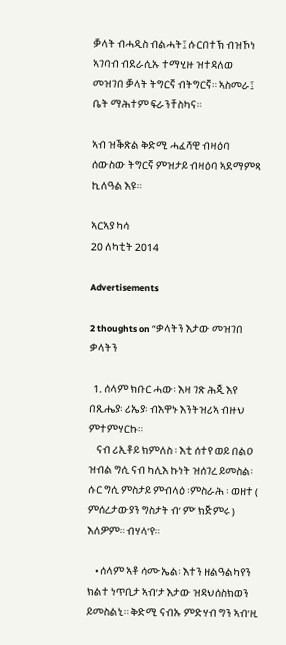ቓላት ብሓዲስ ብልሓት፤ ሱርበተኽ ብዝኾነ ኣገባብ ብደራሲኡ ተማሂዙ ዝተዳለወ መዝገበ ቓላት ትግርኛ ብትግርኛ። ኣስመራ፤ ቤት ማሕተም ፍራንቸስካና።

ኣብ ዝቕጽል ቅድሚ ሓፈሻዊ ብዛዕባ ሰውስው ትግርኛ ምዝታይ ብዛዕባ ኣደማምጻ ኪለዓል እዩ።

ኣርኣያ ካሳ
20 ለካቲት 2014

Advertisements

2 thoughts on “ቃላትን እታው መዝገበ ቃላትን

  1. ሰላም ክቡር ሓው፡ እዛ ገጽ ሕጂ እየ በጺሔያ፡ ሪኤያ፡ ብእዋኑ እንትዝሪኣ ብዙህ ምተምሃርኩ።
    ናብ ሪኢቶይ ክምለስ ፡ እቲ ሰተየ ወይ በልዐ ዝብል ግሲ ናብ ካሊእ ኩነት ዝሰገረ ይመስል፡ ሱር ግሲ ምስታይ ምብላዕ ፡ምስራሕ ፡ ወዘተ ( ምሰረታውያን ግስታት ብ’ ም’ ክጅምሩ ) እለዎም። ብሃላ’የ።

    • ሰላም ኣቶ ሳሙኤል፡ እተን ዘልዓልካየን ክልተ ነጥቢታ ኣብ’ታ እታው ዝዳህሰስክወን ይመስልኒ። ቅድሚ ናብኡ ምድሃብ ግን ኣብ’ዚ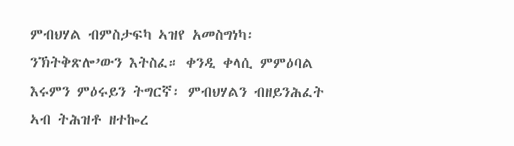ምብህሃል ብምስታፍካ ኣዝየ አመስግነካ፡ ንኽትቅጽሎ’ውን እትስፈ። ቀንዲ ቀላሲ ምምዕባል እሩምን ምዕሩይን ትግርኛ፡ ምብህሃልን ብዘይንሕፈት ኣብ ትሕዝቶ ዘተኰረ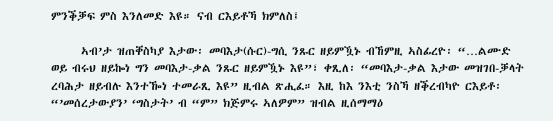ምንቕቓፍ ምስ እንለመድ እዩ። ናብ ርእይቶኻ ክምለስ፤

      ኣብ’ታ ዝጠቐስካያ እታው፡ መባእታ(ሱር)-ግሲ ንጹር ዘይምዃኑ ብኸምዚ ኣስፊረዮ፡ “…ልሙድ ወይ ብሩህ ዘይኰነ ግን መባእታ-ቃል ንጹር ዘይምዃኑ እዩ”፣ ቀጺለ፡ “መባእታ-ቃል እታው መዝገበ-ቓላት ረባሕታ ዘይብሉ እንተዀነ ተመራጺ እዩ” ዚብል ጽሒፈ። እዚ ከእ ንእቲ ንስኻ ዘቕረብካዮ ርእይቶ፡ “’መሰረታውያን’ ‘ግስታት’ ብ “ም” ክጅምሩ ኣለዎም” ዝብል ዚሰማማዕ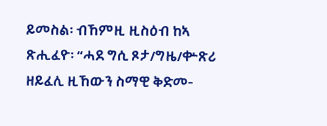ይመስል፡ ብኸምዚ ዚስዕብ ከኣ ጽሒፈዮ፡ “ሓደ ግሲ ጾታ/ግዜ/ቍጽሪ ዘይፈሊ ዚኸውን ስማዊ ቅድመ-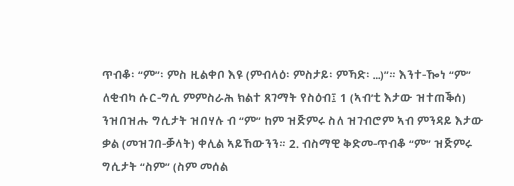ጥብቆ፡ “ም”፡ ምስ ዚልቀቦ እዩ (ምብላዕ፡ ምስታይ፡ ምኻድ፡ …)”። እንተ-ዀነ “ም” ለቂብካ ሱር-ግሲ ምምስራሕ ክልተ ጸገማት የስዕብ፤ 1 (ኣብ’ቲ እታው ዝተጠቕሰ) ንዝበዝሑ ግሲታት ዝበሃሉ ብ “ም” ከም ዝጅምሩ ስለ ዝገብሮም ኣብ ምንዳይ እታው ቃል (መዝገበ-ቓላት) ቀሊል ኣይኸውንን። 2. ብስማዊ ቅድመ-ጥብቆ “ም” ዝጅምሩ ግሲታት “ስም” (ስም መሰል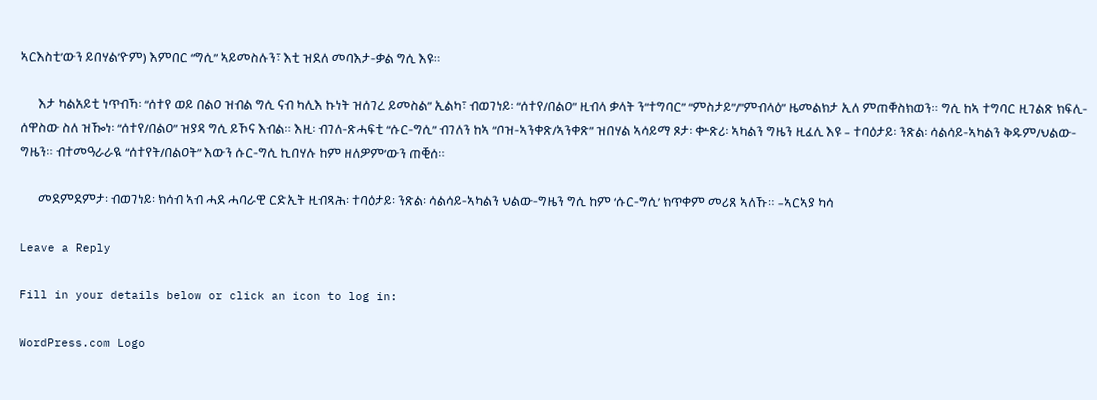ኣርእስቲ’ውን ይበሃል’ዮም) እምበር “ግሲ” ኣይመስሉን፣ እቲ ዝደለ መባእታ-ቃል ግሲ እዩ።

      እታ ካልአይቲ ነጥብኻ፡ “ሰተየ ወይ በልዐ ዝብል ግሲ ናብ ካሊእ ኩነት ዝሰገረ ይመስል” ኢልካ፣ ብወገነይ፡ “ሰተየ/በልዐ” ዚብላ ቃላት ን“ተግባር” “ምስታይ”/”ምብላዕ” ዜመልክታ ኢለ ምጠቐስክወን። ግሲ ከኣ ተግባር ዚገልጽ ክፍሊ-ሰዋስው ስለ ዝዀነ፡ “ሰተየ/በልዐ” ዝያዳ ግሲ ይኾና እብል። እዚ፡ ብገለ-ጽሓፍቲ “ሱር-ግሲ” ብገለን ከኣ “ቦዝ-ኣንቀጽ/ኣንቀጽ” ዝበሃል ኣሳይማ ጾታ፡ ቍጽሪ፡ ኣካልን ግዜን ዚፈሊ እዩ – ተባዕታይ፡ ንጽል፡ ሳልሳይ-ኣካልን ቅዱም/ህልው-ግዜን። ብተመዓራራዪ “ሰተየት/በልዐት” እውን ሱር-ግሲ ኪበሃሉ ከም ዘለዎም’ውን ጠቒሰ።

      መደምደምታ፡ ብወገነይ፡ ክሳብ ኣብ ሓደ ሓባራዊ ርድኢት ዚብጻሕ፡ ተባዕታይ፡ ንጽል፡ ሳልሳይ-ኣካልን ህልው-ግዜን ግሲ ከም ‘ሱር-ግሲ’ ክጥቀም መሪጸ ኣለኹ። –ኣርኣያ ካሳ

Leave a Reply

Fill in your details below or click an icon to log in:

WordPress.com Logo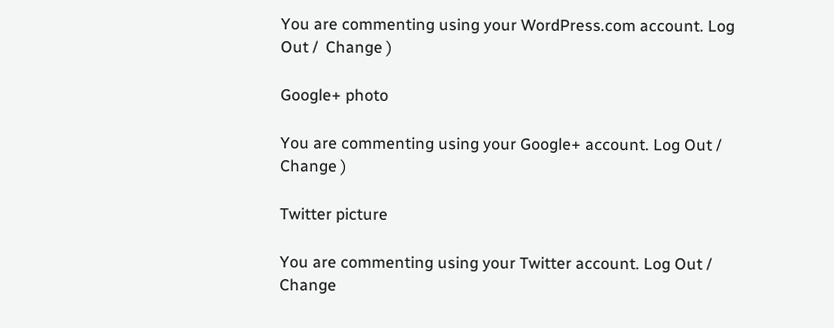You are commenting using your WordPress.com account. Log Out /  Change )

Google+ photo

You are commenting using your Google+ account. Log Out /  Change )

Twitter picture

You are commenting using your Twitter account. Log Out /  Change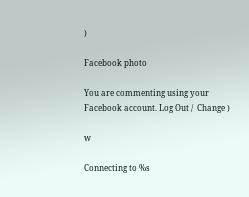)

Facebook photo

You are commenting using your Facebook account. Log Out /  Change )

w

Connecting to %s